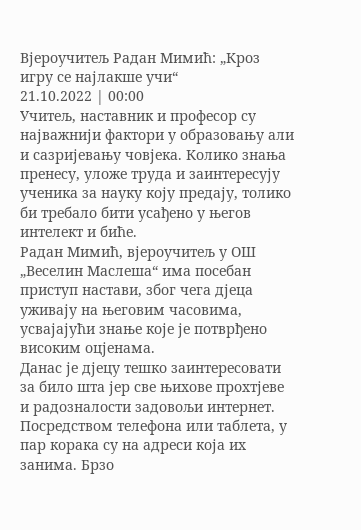Вјероучитељ Радан Мимић: „Кроз игру се најлакше учи“
21.10.2022 | 00:00
Учитељ, наставник и професор су најважнији фактори у образовању али и сазријевању човјека. Колико знања пренесу, уложе труда и заинтересују ученика за науку коју предају, толико би требало бити усађено у његов интелект и биће.
Радан Мимић, вјероучитељ у ОШ „Веселин Маслеша“ има посебан приступ настави, због чега дјеца уживају на његовим часовима, усвајајући знање које је потврђено високим оцјенама.
Данас је дјецу тешко заинтересовати за било шта јер све њихове прохтјеве и радозналости задовољи интернет. Посредством телефона или таблета, у пар корака су на адреси која их занима. Брзо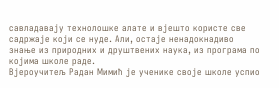савладавају технолошке алате и вјешто користе све садржаје који се нуде. Али, остаје ненадокнадиво знање из природних и друштвених наука, из програма по којима школе раде.
Вјероучитељ Радан Мимић је ученике своје школе успио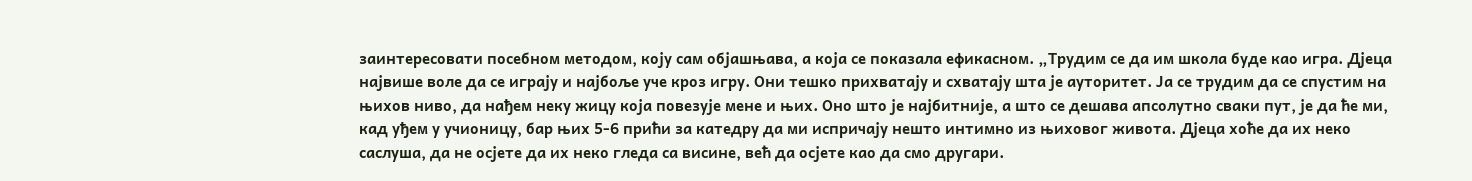заинтересовати посебном методом, коју сам објашњава, а која се показала ефикасном. „Трудим се да им школа буде као игра. Дјеца највише воле да се играју и најбоље уче кроз игру. Они тешко прихватају и схватају шта је ауторитет. Ја се трудим да се спустим на њихов ниво, да нађем неку жицу која повезује мене и њих. Оно што је најбитније, а што се дешава апсолутно сваки пут, је да ће ми, кад уђем у учионицу, бар њих 5-6 прићи за катедру да ми испричају нешто интимно из њиховог живота. Дјеца хоће да их неко саслуша, да не осјете да их неко гледа са висине, већ да осјете као да смо другари.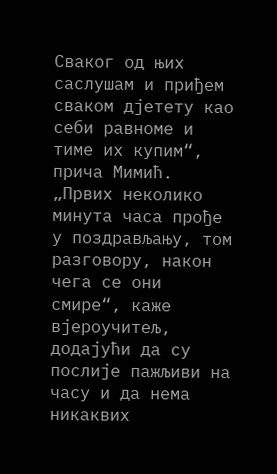Сваког од њих саслушам и приђем сваком дјетету као себи равноме и тиме их купим“, прича Мимић.
„Првих неколико минута часа прође у поздрављању, том разговору, након чега се они смире“, каже вјероучитељ, додајући да су послије пажљиви на часу и да нема никаквих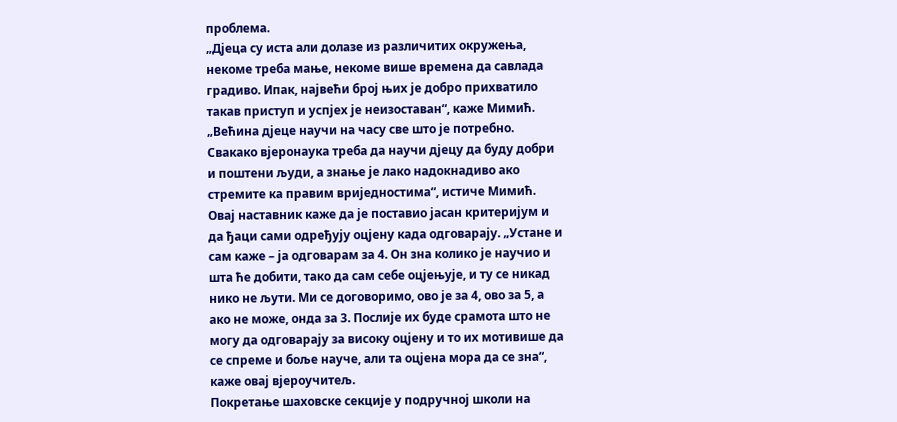проблема.
„Дјеца су иста али долазе из различитих окружења, некоме треба мање, некоме више времена да савлада градиво. Ипак, највећи број њих је добро прихватило такав приступ и успјех је неизоставан“, каже Мимић.
„Већина дјеце научи на часу све што је потребно. Свакако вјеронаука треба да научи дјецу да буду добри и поштени људи, а знање је лако надокнадиво ако стремите ка правим вриједностима“, истиче Мимић.
Овај наставник каже да је поставио јасан критеријум и да ђаци сами одређују оцјену када одговарају. „Устане и сам каже – ја одговарам за 4. Он зна колико је научио и шта ће добити, тако да сам себе оцјењује, и ту се никад нико не љути. Ми се договоримо, ово је за 4, ово за 5, а ако не може, онда за 3. Послије их буде срамота што не могу да одговарају за високу оцјену и то их мотивише да се спреме и боље науче, али та оцјена мора да се зна“, каже овај вјероучитељ.
Покретање шаховске секције у подручној школи на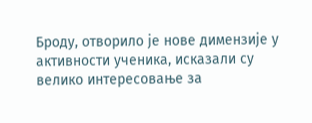Броду, отворило је нове димензије у активности ученика, исказали су велико интересовање за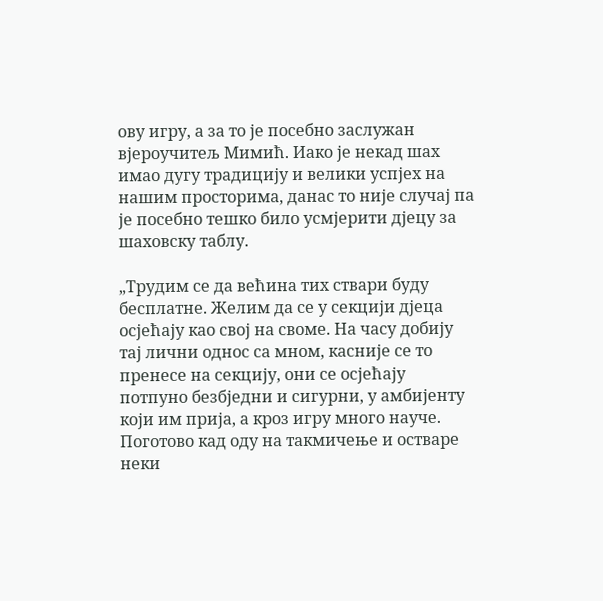ову игру, а за то је посебно заслужан вјероучитељ Мимић. Иако је некад шах имао дугу традицију и велики успјех на нашим просторима, данас то није случај па је посебно тешко било усмјерити дјецу за шаховску таблу.

„Трудим се да већина тих ствари буду бесплатне. Желим да се у секцији дјеца осјећају као свој на своме. На часу добију тај лични однос са мном, касније се то пренесе на секцију, они се осјећају потпуно безбједни и сигурни, у амбијенту који им прија, а кроз игру много науче. Поготово кад оду на такмичење и остваре неки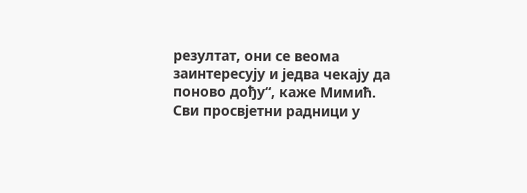резултат, они се веома заинтересују и једва чекају да поново дођу“, каже Мимић.
Сви просвјетни радници у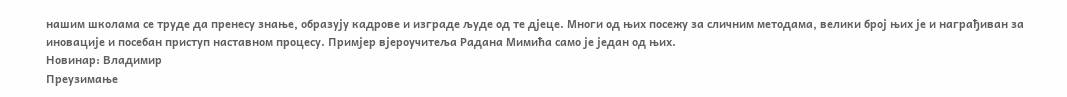нашим школама се труде да пренесу знање, образују кадрове и изграде људе од те дјеце. Многи од њих посежу за сличним методама, велики број њих је и награђиван за иновације и посебан приступ наставном процесу. Примјер вјероучитеља Радана Мимића само је један од њих.
Новинар: Владимир
Преузимање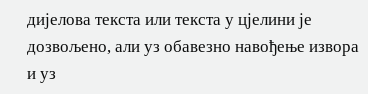дијелова текста или текста у цјелини је дозвољено, али уз обавезно навођење извора и уз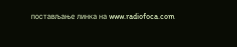постављање линка на www.radiofoca.com